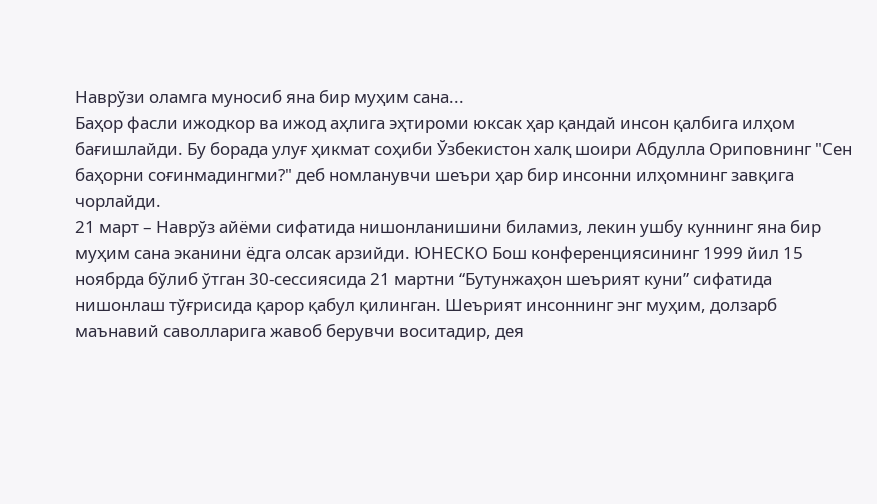Наврўзи оламга муносиб яна бир муҳим сана...
Баҳор фасли ижодкор ва ижод аҳлига эҳтироми юксак ҳар қандай инсон қалбига илҳом бағишлайди. Бу борада улуғ ҳикмат соҳиби Ўзбекистон халқ шоири Абдулла Ориповнинг "Сен баҳорни соғинмадингми?" деб номланувчи шеъри ҳар бир инсонни илҳомнинг завқига чорлайди.
21 март – Наврўз айёми сифатида нишонланишини биламиз, лекин ушбу куннинг яна бир муҳим сана эканини ёдга олсак арзийди. ЮНЕСКО Бош конференциясининг 1999 йил 15 ноябрда бўлиб ўтган 30-сессиясида 21 мартни “Бутунжаҳон шеърият куни” сифатида нишонлаш тўғрисида қарор қабул қилинган. Шеърият инсоннинг энг муҳим, долзарб маънавий саволларига жавоб берувчи воситадир, дея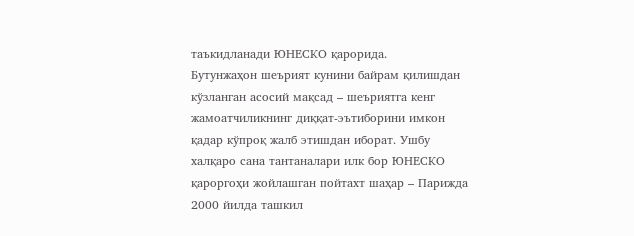таъкидланади ЮНЕСКО қарорида.
Бутунжаҳон шеърият кунини байрам қилишдан кўзланган асосий мақсад – шеъриятга кенг жамоатчиликнинг диққат-эътиборини имкон қадар кўпроқ жалб этишдан иборат. Ушбу халқаро сана тантаналари илк бор ЮНЕСКО қароргоҳи жойлашган пойтахт шаҳар – Парижда 2000 йилда ташкил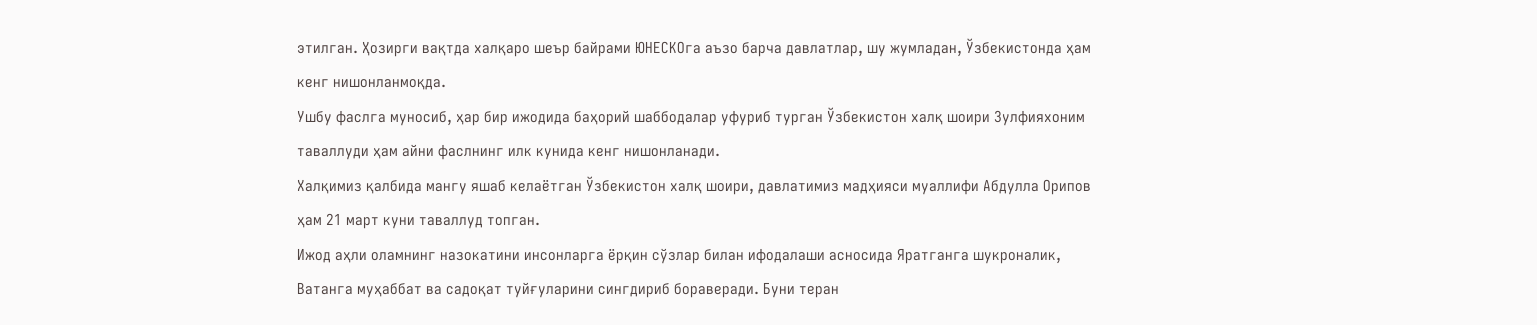этилган. Ҳозирги вақтда халқаро шеър байрами ЮНЕСКОга аъзо барча давлатлар, шу жумладан, Ўзбекистонда ҳам кенг нишонланмоқда.
Ушбу фаслга муносиб, ҳар бир ижодида баҳорий шаббодалар уфуриб турган Ўзбекистон халқ шоири Зулфияхоним таваллуди ҳам айни фаслнинг илк кунида кенг нишонланади.
Халқимиз қалбида мангу яшаб келаётган Ўзбекистон халқ шоири, давлатимиз мадҳияси муаллифи Абдулла Орипов ҳам 21 март куни таваллуд топган.
Ижод аҳли оламнинг назокатини инсонларга ёрқин сўзлар билан ифодалаши асносида Яратганга шукроналик, Ватанга муҳаббат ва садоқат туйғуларини сингдириб бораверади. Буни теран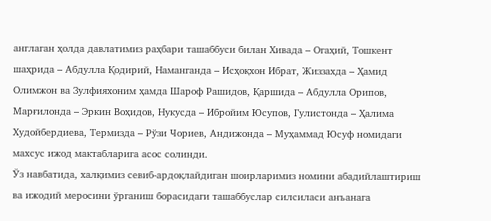англаган ҳолда давлатимиз раҳбари ташаббуси билан Хивада – Огаҳий, Тошкент шаҳрида – Абдулла Қодирий, Наманганда – Исҳоқхон Ибрат, Жиззахда – Ҳамид Олимжон ва Зулфияхоним ҳамда Шароф Рашидов, Қаршида – Абдулла Орипов, Марғилонда – Эркин Воҳидов, Нукусда – Ибройим Юсупов, Гулистонда – Ҳалима Худойбердиева, Термизда – Рўзи Чориев, Андижонда – Муҳаммад Юсуф номидаги махсус ижод мактабларига асос солинди.
Ўз навбатида, халқимиз севиб-ардоқлайдиган шоирларимиз номини абадийлаштириш ва ижодий меросини ўрганиш борасидаги ташаббуслар силсиласи анъанага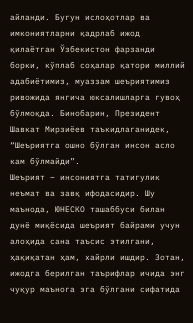айланди. Бугун ислоҳотлар ва имкониятларни қадрлаб ижод қилаётган Ўзбекистон фарзанди борки, кўплаб соҳалар қатори миллий адабиётимиз, муаззам шеъриятимиз ривожида янгича юксалишларга гувоҳ бўлмоқда. Бинобарин, Президент Шавкат Мирзиёев таъкидлаганидек, “Шеъриятга ошно бўлган инсон асло кам бўлмайди”.
Шеърият – инсониятга татигулик неъмат ва завқ ифодасидир. Шу маънода, ЮНЕСКО ташаббуси билан дунё миқёсида шеърият байрами учун алоҳида сана таъсис этилгани, ҳақиқатан ҳам, хайрли ишдир. Зотан, ижодга берилган таърифлар ичида энг чуқур маънога эга бўлгани сифатида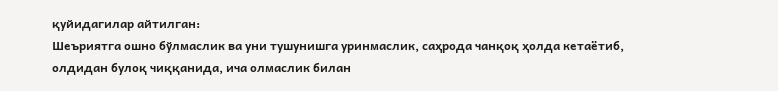қуйидагилар айтилган:
Шеъриятга ошно бўлмаслик ва уни тушунишга уринмаслик, саҳрода чанқоқ ҳолда кетаётиб, олдидан булоқ чиққанида, ича олмаслик билан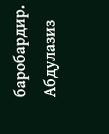баробардир.
Абдулазиз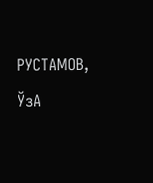РУСТАМОВ, ЎзА